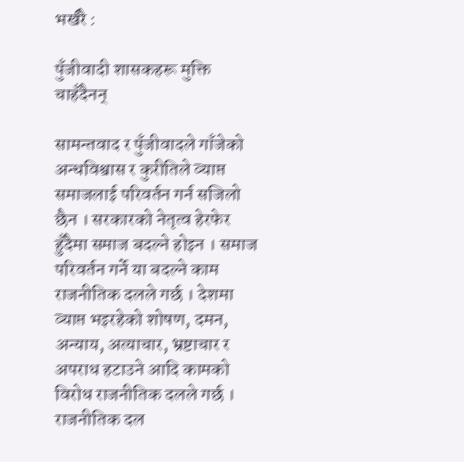भर्खरै :

पुँजीवादी शासकहरू मुक्ति चाहँदैनन्

सामन्तवाद र पुँजीवादले गाँजेको अन्धविश्वास र कुरीतिले व्याप्त समाजलाई परिवर्तन गर्न सजिलो छैन । सरकारको नेतृत्व हेरफेर हुँदैमा समाज बदल्ने होइन । समाज परिवर्तन गर्ने या बदल्ने काम राजनीतिक दलले गर्छ । देशमा व्याप्त भइरहेको शोषण, दमन, अन्याय, अत्याचार, भ्रष्टाचार र अपराध हटाउने आदि कामको विरोध राजनीतिक दलले गर्छ । राजनीतिक दल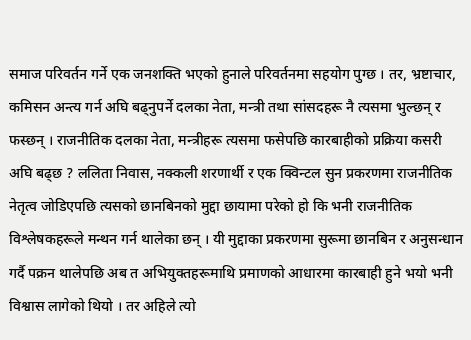समाज परिवर्तन गर्ने एक जनशक्ति भएको हुनाले परिवर्तनमा सहयोग पुग्छ । तर, भ्रष्टाचार, कमिसन अन्त्य गर्न अघि बढ्नुपर्ने दलका नेता, मन्त्री तथा सांसदहरू नै त्यसमा भुल्छन् र फस्छन् । राजनीतिक दलका नेता, मन्त्रीहरू त्यसमा फसेपछि कारबाहीको प्रक्रिया कसरी अघि बढ्छ ? ललिता निवास, नक्कली शरणार्थी र एक क्विन्टल सुन प्रकरणमा राजनीतिक नेतृत्व जोडिएपछि त्यसको छानबिनको मुद्दा छायामा परेको हो कि भनी राजनीतिक विश्लेषकहरूले मन्थन गर्न थालेका छन् । यी मुद्दाका प्रकरणमा सुरूमा छानबिन र अनुसन्धान गर्दै पक्रन थालेपछि अब त अभियुक्तहरूमाथि प्रमाणको आधारमा कारबाही हुने भयो भनी विश्वास लागेको थियो । तर अहिले त्यो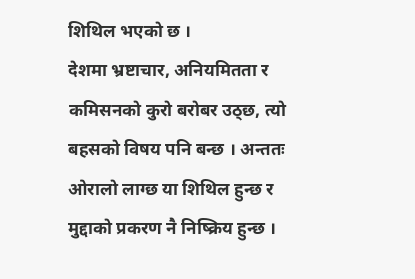शिथिल भएको छ ।
देशमा भ्रष्टाचार, अनियमितता र कमिसनको कुरो बरोबर उठ्छ, त्यो बहसको विषय पनि बन्छ । अन्ततः ओरालो लाग्छ या शिथिल हुन्छ र मुद्दाको प्रकरण नै निष्क्रिय हुन्छ ।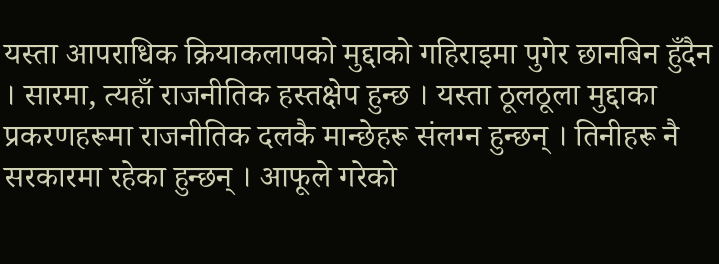यस्ता आपराधिक क्रियाकलापको मुद्दाको गहिराइमा पुगेर छानबिन हुँदैन । सारमा, त्यहाँ राजनीतिक हस्तक्षेप हुन्छ । यस्ता ठूलठूला मुद्दाका प्रकरणहरूमा राजनीतिक दलकै मान्छेहरू संलग्न हुन्छन् । तिनीहरू नै सरकारमा रहेका हुन्छन् । आफूले गरेको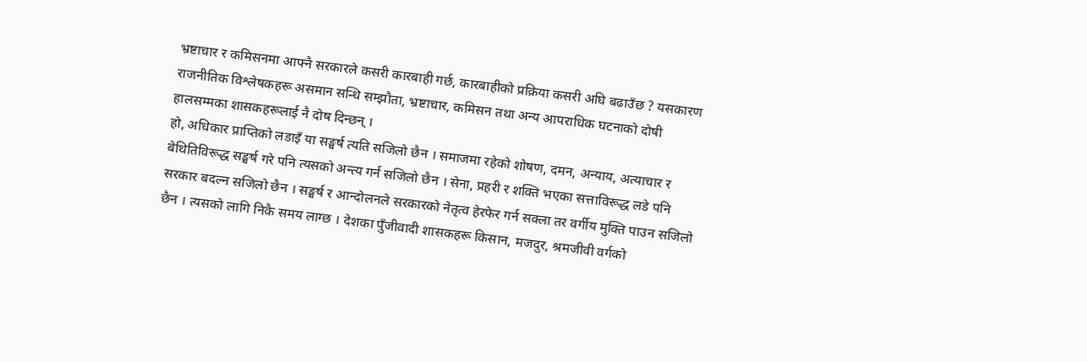भ्रष्टाचार र कमिसनमा आफ्नै सरकारले कसरी कारबाही गर्छ, कारबाहीको प्रक्रिया कसरी अघि बढाउँछ ? यसकारण राजनीतिक विश्लेषकहरू असमान सन्धि सम्झौता, भ्रष्टाचार, कमिसन तथा अन्य आपराधिक घटनाको दोषी हालसम्मका शासकहरूलाई नै दोष दिन्छन् ।
हो, अधिकार प्राप्तिको लडाइँ या सङ्घर्ष त्यति सजिलो छैन । समाजमा रहेको शोषण, दमन, अन्याय, अत्याचार र बेथितिविरूद्ध सङ्घर्ष गरे पनि त्यसको अन्त्य गर्न सजिलो छैन । सेना, प्रहरी र शक्ति भएका सत्ताविरूद्ध लडे पनि सरकार बदल्न सजिलो छैन । सङ्घर्ष र आन्दोलनले सरकारको नेतृत्व हेरफेर गर्न सक्ला तर वर्गीय मुक्ति पाउन सजिलो छैन । त्यसको लागि निकै समय लाग्छ । देशका पुँजीवादी शासकहरू किसान, मजदुर, श्रमजीवी वर्गको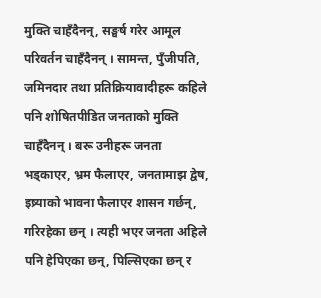मुक्ति चाहँदैनन्, सङ्घर्ष गरेर आमूल परिवर्तन चाहँदैनन् । सामन्त, पुँजीपति, जमिनदार तथा प्रतिक्रियावादीहरू कहिले पनि शोषितपीडित जनताको मुक्ति चाहँदैनन् । बरू उनीहरू जनता भड्काएर, भ्रम फैलाएर, जनतामाझ द्वेष, इष्र्याको भावना फैलाएर शासन गर्छन्, गरिरहेका छन् । त्यही भएर जनता अहिले पनि हेपिएका छन्, पिल्सिएका छन् र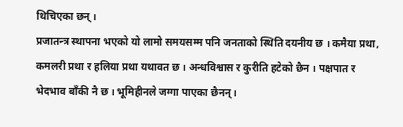थिचिएका छन् ।
प्रजातन्त्र स्थापना भएको यो लामो समयसम्म पनि जनताको स्थिति दयनीय छ । कमैया प्रथा, कमलरी प्रथा र हलिया प्रथा यथावत छ । अन्धविश्वास र कुरीति हटेको छैन । पक्षपात र भेदभाव बाँकी नै छ । भूमिहीनले जग्गा पाएका छैनन् ।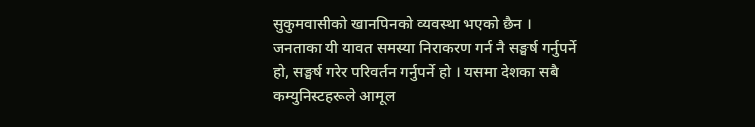सुकुमवासीको खानपिनको व्यवस्था भएको छैन । जनताका यी यावत समस्या निराकरण गर्न नै सङ्घर्ष गर्नुपर्ने हो, सङ्घर्ष गरेर परिवर्तन गर्नुपर्ने हो । यसमा देशका सबै कम्युनिस्टहरूले आमूल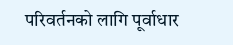परिवर्तनको लागि पूर्वाधार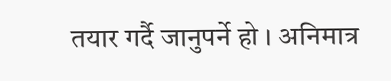तयार गर्दै जानुपर्ने हो । अनिमात्र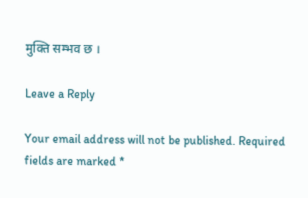मुक्ति सम्भव छ ।

Leave a Reply

Your email address will not be published. Required fields are marked *